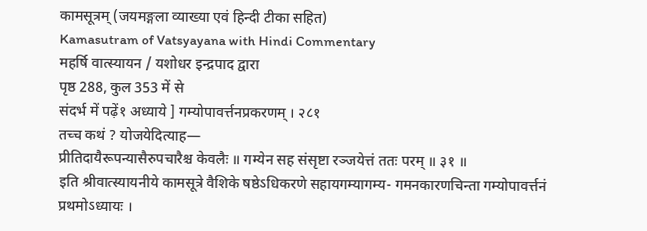कामसूत्रम् (जयमङ्गला व्याख्या एवं हिन्दी टीका सहित)
Kamasutram of Vatsyayana with Hindi Commentary
महर्षि वात्स्यायन / यशोधर इन्द्रपाद द्वारा
पृष्ठ 288, कुल 353 में से
संदर्भ में पढ़ें१ अध्याये ] गम्योपावर्त्तनप्रकरणम् । २८१
तच्च कथं ? योजयेदित्याह—
प्रीतिदायैरूपन्यासैरुपचारैश्च केवलैः ॥ गम्येन सह संसृष्टा रञ्जयेत्तं ततः परम् ॥ ३१ ॥
इति श्रीवात्स्यायनीये कामसूत्रे वैशिके षष्ठेऽधिकरणे सहायगम्यागम्य- गमनकारणचिन्ता गम्योपावर्त्तनं प्रथमोऽध्यायः ।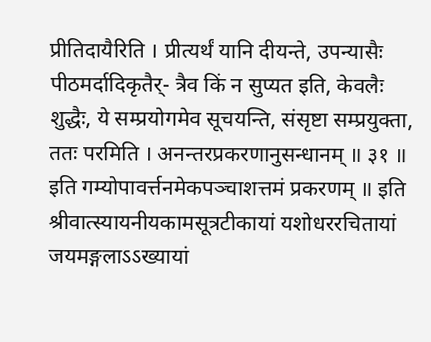प्रीतिदायैरिति । प्रीत्यर्थं यानि दीयन्ते, उपन्यासैः पीठमर्दादिकृतैर्- त्रैव किं न सुप्यत इति, केवलैः शुद्धैः, ये सम्प्रयोगमेव सूचयन्ति, संसृष्टा सम्प्रयुक्ता, ततः परमिति । अनन्तरप्रकरणानुसन्धानम् ॥ ३१ ॥ इति गम्योपावर्त्तनमेकपञ्चाशत्तमं प्रकरणम् ॥ इति श्रीवात्स्यायनीयकामसूत्रटीकायां यशोधररचितायां जयमङ्गलाऽऽख्यायां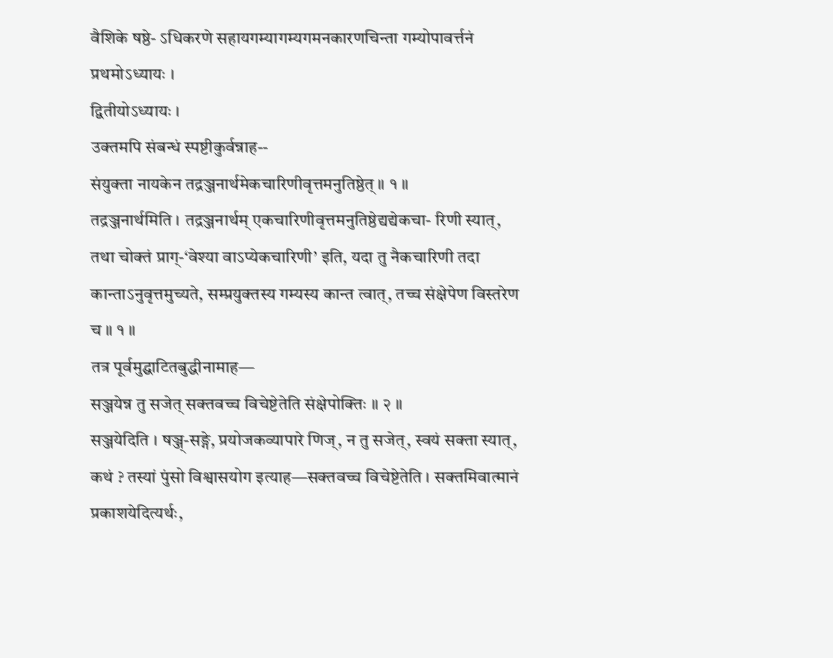वैशिके षष्ठे- ऽधिकरणे सहायगम्यागम्यगमनकारणचिन्ता गम्योपावर्त्तनं प्रथमोऽध्यायः ।
द्वितीयोऽध्यायः ।
उक्तमपि संबन्धं स्पष्टीकुर्वन्नाह--
संयुक्ता नायकेन तद्रञ्जनार्थमेकचारिणीवृत्तमनुतिष्ठेत् ॥ १ ॥
तद्रञ्जनार्थमिति । तद्रञ्जनार्थम् एकचारिणीवृत्तमनुतिष्ठेद्यद्येकचा- रिणी स्यात्, तथा चोक्तं प्राग्-‘वेश्या वाऽप्येकचारिणी’ इति, यदा तु नैकचारिणी तदा कान्ताऽनुवृत्तमुच्यते, सम्प्रयुक्तस्य गम्यस्य कान्त त्वात्, तच्च संक्षेपेण विस्तरेण च ॥ १ ॥
तत्र पूर्वमुद्घाटितबुद्धीनामाह—
सञ्जयेन्न तु सजेत् सक्तवच्च विचेष्टेतेति संक्षेपोक्तिः ॥ २ ॥
सञ्जयेदिति । षञ्ज्-सङ्गे, प्रयोजकव्यापारे णिज्, न तु सजेत्, स्वयं सक्ता स्यात्, कथं ? तस्यां पुंसो विश्वासयोग इत्याह—सक्तवच्च विचेष्टेतेति । सक्तमिवात्मानं प्रकाशयेदित्यर्थः,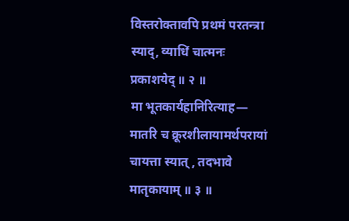विस्तरोक्तावपि प्रथमं परतन्त्रा स्याद्, व्याधिं चात्मनः प्रकाशयेद् ॥ २ ॥
मा भूतकार्यहानिरित्याह—
मातरि च क्रूरशीलायामर्थपरायां चायत्ता स्यात् , तदभावे मातृकायाम् ॥ ३ ॥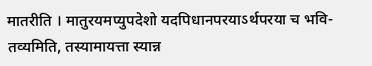मातरीति । मातुरयमप्युपदेशो यदपिधानपरयाऽर्थपरया च भवि- तव्यमिति, तस्यामायत्ता स्यान्न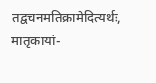तद्वचनमतिक्रामेदित्यर्थः, मातृकायां-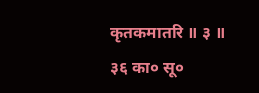कृतकमातरि ॥ ३ ॥
३६ का० सू०